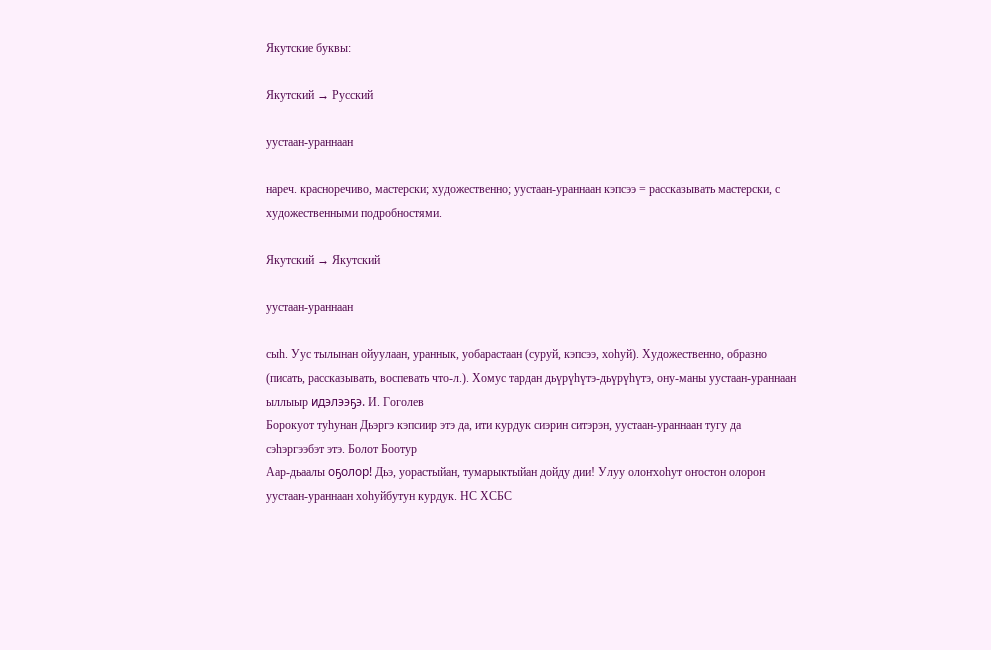Якутские буквы:

Якутский → Русский

уустаан-ураннаан

нареч. красноречиво, мастерски; художественно; уустаан-ураннаан кэпсээ = рассказывать мастерски, с художественными подробностями.

Якутский → Якутский

уустаан-ураннаан

сыһ. Уус тылынан ойуулаан, ураннык, уобарастаан (суруй, кэпсээ, хоһуй). Художественно, образно (писать, рассказывать, воспевать что-л.). Хомус тардан дьүрүһүтэ-дьүрүһүтэ, ону-маны уустаан-ураннаан ыллыыр идэлээҕэ. И. Гоголев
Борокуот туһунан Дьэргэ кэпсиир этэ да, ити курдук сиэрин ситэрэн, уустаан-ураннаан тугу да сэһэргээбэт этэ. Болот Боотур
Аар-дьаалы оҕолор! Дьэ, уорастыйан, тумарыктыйан дойду дии! Улуу олоҥхоһут оҥостон олорон уустаан-ураннаан хоһуйбутун курдук. НС ХСБС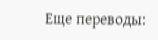Еще переводы: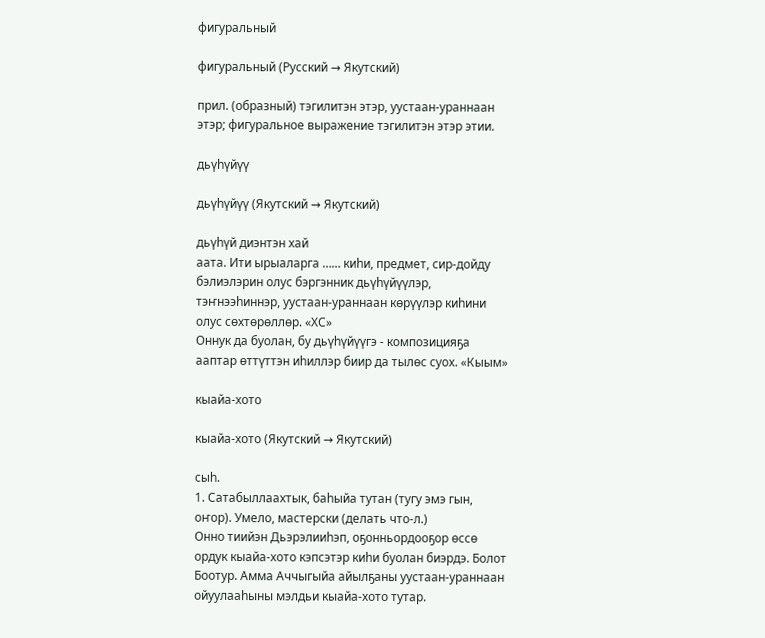фигуральный

фигуральный (Русский → Якутский)

прил. (образный) тэгилитэн этэр, уустаан-ураннаан этэр; фигуральное выражение тэгилитэн этэр этии.

дьүһүйүү

дьүһүйүү (Якутский → Якутский)

дьүһүй диэнтэн хай
аата. Ити ырыаларга …… киһи, предмет, сир-дойду бэлиэлэрин олус бэргэнник дьүһүйүүлэр, тэҥнээһиннэр, уустаан-ураннаан көрүүлэр киһини олус сөхтөрөллөр. «ХС»
Оннук да буолан, бу дьүһүйүүгэ - композицияҕа ааптар өттүттэн иһиллэр биир да тылөс суох. «Кыым»

кыайа-хото

кыайа-хото (Якутский → Якутский)

сыһ.
1. Сатабыллаахтык, баһыйа тутан (тугу эмэ гын, оҥор). Умело, мастерски (делать что-л.)
Онно тиийэн Дьэрэлииһэп, оҕонньордооҕор өссө ордук кыайа-хото кэпсэтэр киһи буолан биэрдэ. Болот Боотур. Амма Аччыгыйа айылҕаны уустаан-ураннаан ойуулааһыны мэлдьи кыайа-хото тутар.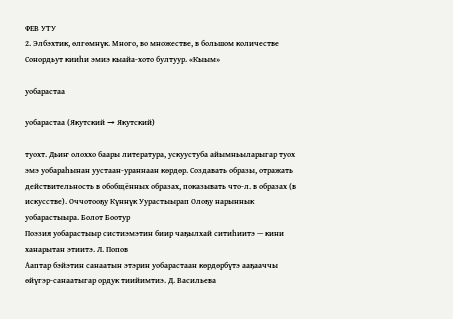ФЕВ УТУ
2. Элбэхтик, өлгөмнүк. Много, во множестве, в большом количестве
Сонордьут кииһи эмиэ кыайа-хото бултуур. «Кыым»

уобарастаа

уобарастаа (Якутский → Якутский)

туохт. Дьиҥ олоххо баары литература, ускуустуба айымньыларыгар туох эмэ уобараһынан уустаан-ураннаан көрдөр. Создавать образы, отражать действительность в обобщённых образах, показывать что-л. в образах (в искусстве). Оччотооҕу Күннүк Уурастыырап Олоҕу нарыннык уобарастыыра. Болот Боотур
Поэзия уобарастыыр систиэмэтин биир чаҕылхай ситиһиитэ — кини ханарытан этиитэ. Л. Попов
Ааптар бэйэтин санаатын этэрин уобарастаан көрдөрбүтэ ааҕааччы өйүгэр-санаатыгар ордук тиийимтиэ. Д. Васильева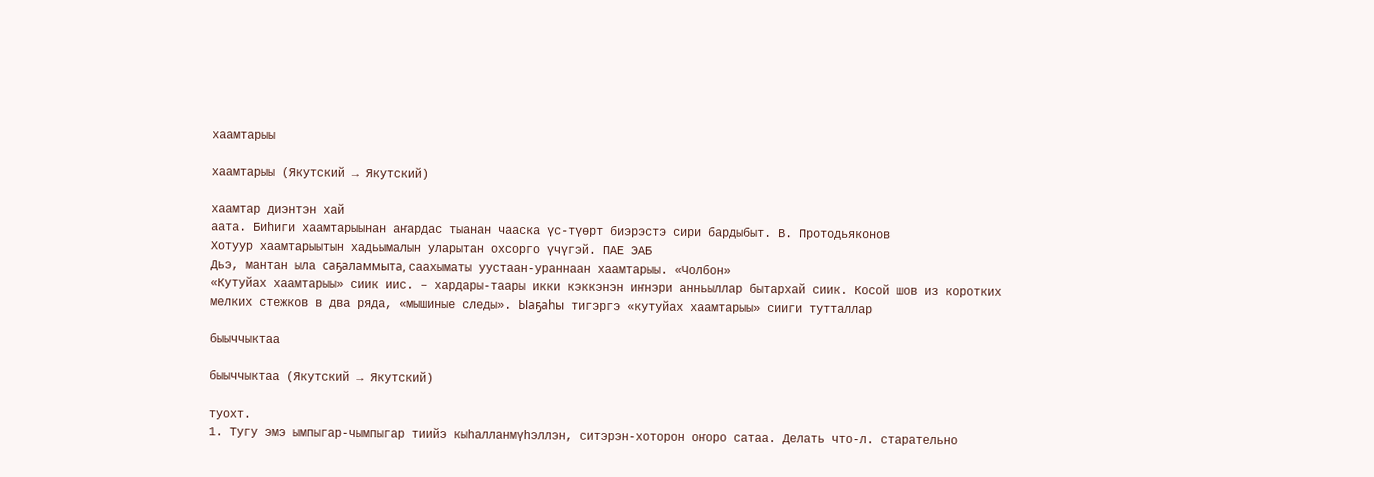хаамтарыы

хаамтарыы (Якутский → Якутский)

хаамтар диэнтэн хай
аата. Биһиги хаамтарыынан аҥардас тыанан чааска үс-түөрт биэрэстэ сири бардыбыт. В. Протодьяконов
Хотуур хаамтарыытын хадьымалын уларытан охсорго үчүгэй. ПАЕ ЭАБ
Дьэ, мантан ыла саҕаламмыта, саахыматы уустаан-ураннаан хаамтарыы. «Чолбон»
«Кутуйах хаамтарыы» сиик иис. – хардары-таары икки кэккэнэн иҥнэри анньыллар бытархай сиик. Косой шов из коротких мелких стежков в два ряда, «мышиные следы». Ыаҕаһы тигэргэ «кутуйах хаамтарыы» сииги тутталлар

быыччыктаа

быыччыктаа (Якутский → Якутский)

туохт.
1. Тугу эмэ ымпыгар-чымпыгар тиийэ кыһалланмүһэллэн, ситэрэн-хоторон оҥоро сатаа. Делать что-л. старательно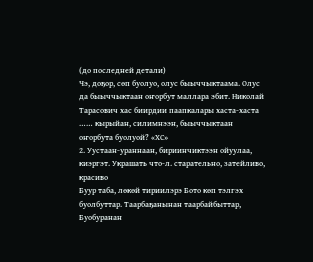(до последней детали)
Чэ, доҕор, сөп буолуо, олус быыччыктаама. Олус да быыччыктаан оҥорбут маллара эбит. Николай Тарасович хас биирдии паапкалары хаста-хаста …… кырыйан, силимнээн, быыччыктаан оҥорбута буолуой? «ХС»
2. Уустаан-ураннаан, бириинчиктээн ойуулаа, киэргэт. Украшать что-л. старательно, затейливо, красиво
Буур таба, лөкөй тириилэрэ Бото көп тэлгэх буолбуттар. Таарбаҕанынан таарбайбыттар, Буобуранан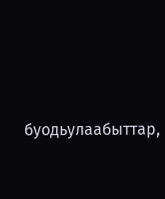буодьулаабыттар,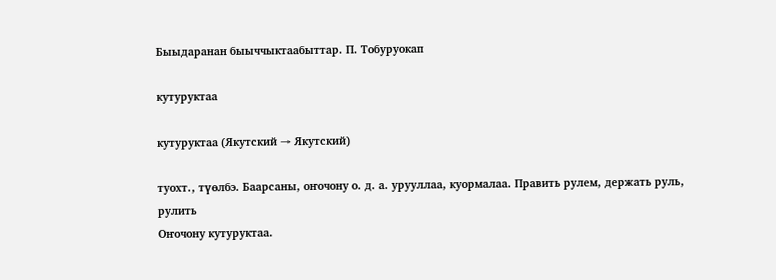Быыдаранан быыччыктаабыттар. П. Тобуруокап

кутуруктаа

кутуруктаа (Якутский → Якутский)

туохт., түөлбэ. Баарсаны, оҥочону о. д. а. урууллаа, куормалаа. Править рулем, держать руль, рулить
Оҥочону кутуруктаа.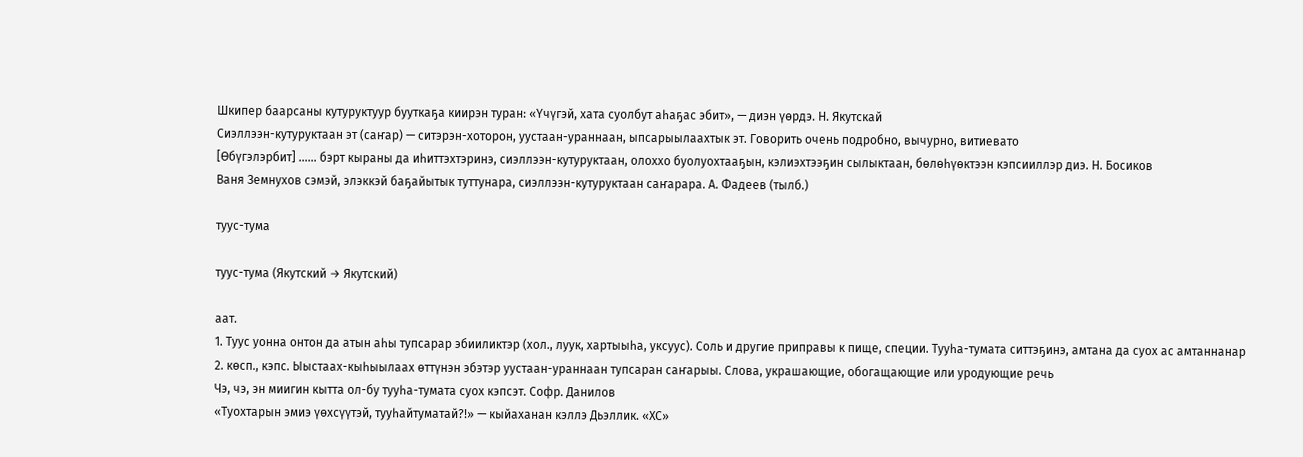Шкипер баарсаны кутуруктуур бууткаҕа киирэн туран: «Үчүгэй, хата суолбут аһаҕас эбит», — диэн үөрдэ. Н. Якутскай
Сиэллээн-кутуруктаан эт (саҥар) — ситэрэн-хоторон, уустаан-ураннаан, ыпсарыылаахтык эт. Говорить очень подробно, вычурно, витиевато
[Өбүгэлэрбит] …… бэрт кыраны да иһиттэхтэринэ, сиэллээн-кутуруктаан, олоххо буолуохтааҕын, кэлиэхтээҕин сылыктаан, бөлөһүөктээн кэпсииллэр диэ. Н. Босиков
Ваня Земнухов сэмэй, элэккэй баҕайытык туттунара, сиэллээн-кутуруктаан саҥарара. А. Фадеев (тылб.)

туус-тума

туус-тума (Якутский → Якутский)

аат.
1. Туус уонна онтон да атын аһы тупсарар эбииликтэр (хол., луук, хартыыһа, уксуус). Соль и другие приправы к пище, специи. Тууһа-тумата ситтэҕинэ, амтана да суох ас амтаннанар
2. көсп., кэпс. Ыыстаах-кыһыылаах өттүнэн эбэтэр уустаан-ураннаан тупсаран саҥарыы. Слова, украшающие, обогащающие или уродующие речь
Чэ, чэ, эн миигин кытта ол-бу тууһа-тумата суох кэпсэт. Софр. Данилов
«Туохтарын эмиэ үөхсүүтэй, тууһайтуматай?!» — кыйаханан кэллэ Дьэллик. «ХС»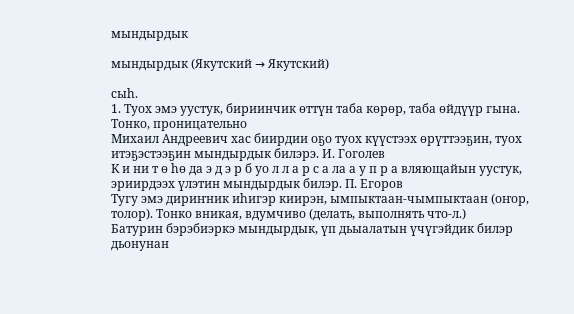мындырдык

мындырдык (Якутский → Якутский)

сыһ.
1. Туох эмэ уустук, бириинчик өттүн таба көрөр, таба өйдүүр гына. Тонко, проницательно
Михаил Андреевич хас биирдии оҕо туох күүстээх өрүттээҕин, туох итэҕэстээҕин мындырдык билэрэ. И. Гоголев
К и ни т ө һө да э д э р б уо л л а р с а ла а у п р а вляющайын уустук, эриирдээх үлэтин мындырдык билэр. П. Егоров
Тугу эмэ дириҥник иһигэр киирэн, ымпыктаан-чымпыктаан (оҥор, толор). Тонко вникая, вдумчиво (делать, выполнять что-л.)
Батурин бэрэбиэркэ мындырдык, үп дьыалатын үчүгэйдик билэр дьонунан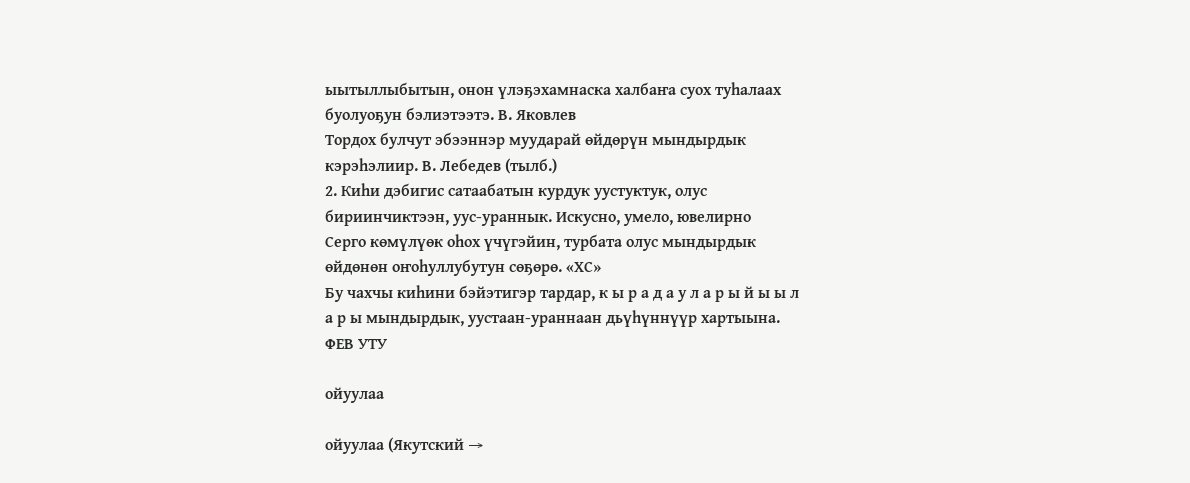ыытыллыбытын, онон үлэҕэхамнаска халбаҥа суох туһалаах буолуоҕун бэлиэтээтэ. В. Яковлев
Тордох булчут эбээннэр муударай өйдөрүн мындырдык кэрэһэлиир. В. Лебедев (тылб.)
2. Киһи дэбигис сатаабатын курдук уустуктук, олус бириинчиктээн, уус-ураннык. Искусно, умело, ювелирно
Серго көмүлүөк оһох үчүгэйин, турбата олус мындырдык өйдөнөн оҥоһуллубутун сөҕөрө. «ХС»
Бу чахчы киһини бэйэтигэр тардар, к ы р а д а у л а р ы й ы ы л а р ы мындырдык, уустаан-ураннаан дьүһүннүүр хартыына. ФЕВ УТУ

ойуулаа

ойуулаа (Якутский →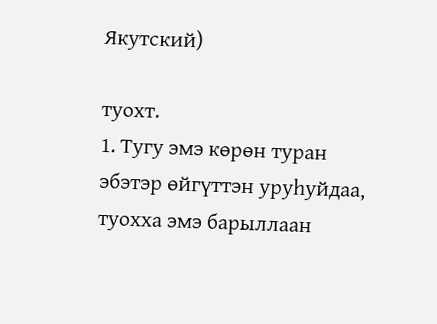Якутский)

туохт.
1. Тугу эмэ көрөн туран эбэтэр өйгүттэн уруһуйдаа, туохха эмэ барыллаан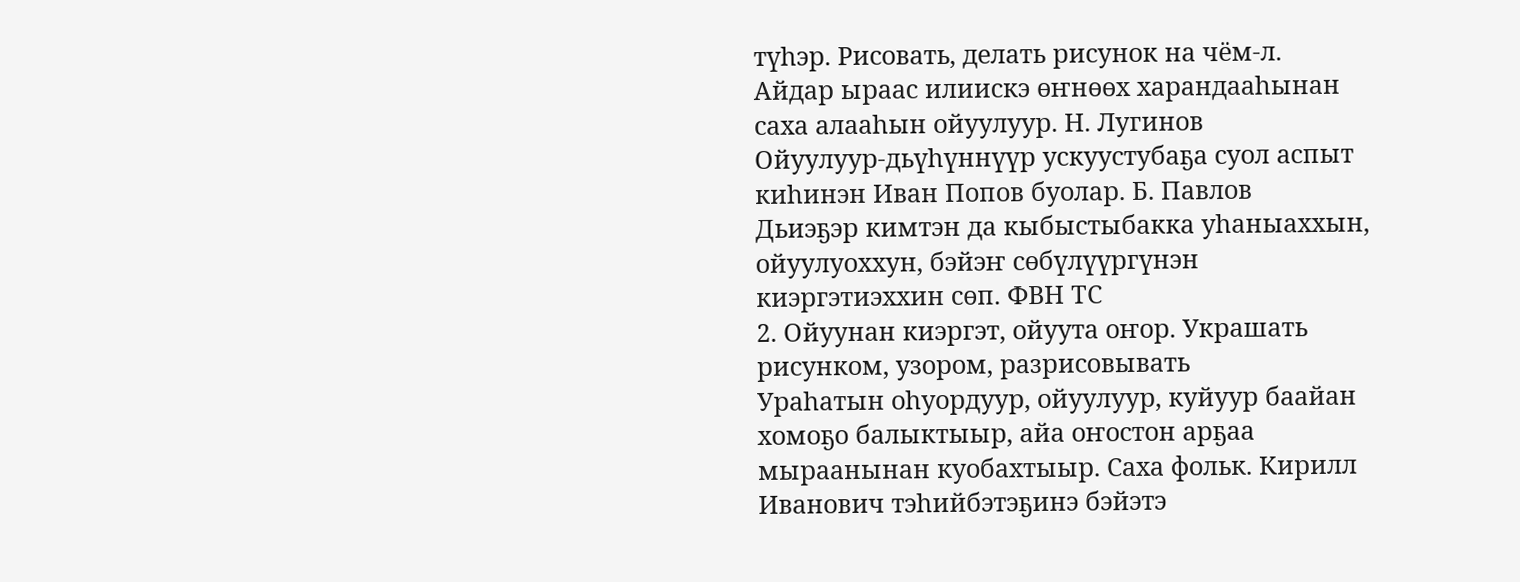түһэр. Рисовать, делать рисунок на чём-л.
Айдар ыраас илиискэ өҥнөөх харандааһынан саха алааһын ойуулуур. Н. Лугинов
Ойуулуур-дьүһүннүүр ускуустубаҕа суол аспыт киһинэн Иван Попов буолар. Б. Павлов
Дьиэҕэр кимтэн да кыбыстыбакка уһаныаххын, ойуулуоххун, бэйэҥ сөбүлүүргүнэн киэргэтиэххин сөп. ФВН ТС
2. Ойуунан киэргэт, ойуута оҥор. Украшать рисунком, узором, разрисовывать
Ураһатын оһуордуур, ойуулуур, куйуур баайан хомоҕо балыктыыр, айа оҥостон арҕаа мыраанынан куобахтыыр. Саха фольк. Кирилл Иванович тэһийбэтэҕинэ бэйэтэ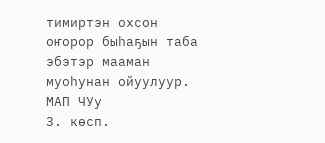тимиртэн охсон оҥорор быһаҕын таба эбэтэр мааман муоһунан ойуулуур. МАП ЧУу
3. көсп.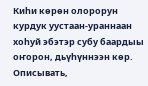Киһи көрөн олорорун курдук уустаан-ураннаан хоһуй эбэтэр субу баардыы оҥорон, дьүһүннээн көр. Описывать,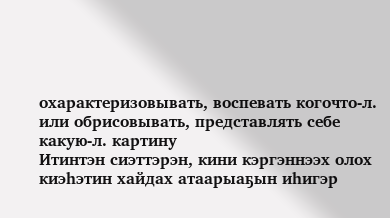охарактеризовывать, воспевать когочто-л. или обрисовывать, представлять себе какую-л. картину
Итинтэн сиэттэрэн, кини кэргэннээх олох киэһэтин хайдах атаарыаҕын иһигэр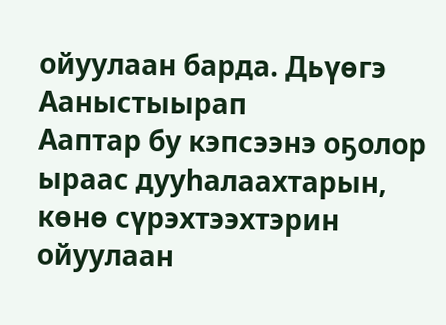ойуулаан барда. Дьүөгэ Ааныстыырап
Ааптар бу кэпсээнэ оҕолор ыраас дууһалаахтарын, көнө сүрэхтээхтэрин ойуулаан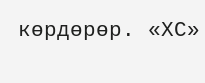көрдөрөр. «ХС»